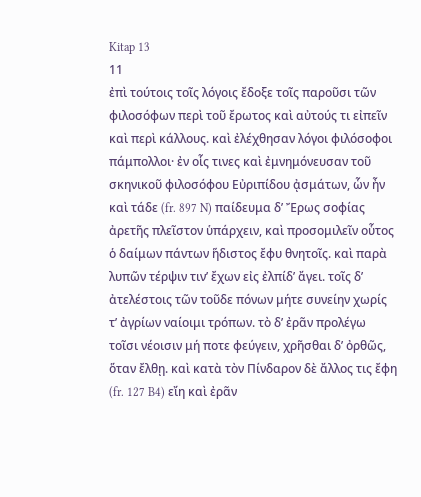Kitap 13
11
ἐπὶ τούτοις τοῖς λόγοις ἔδοξε τοῖς παροῦσι τῶν φιλοσόφων περὶ τοῦ ἔρωτος καὶ αὐτούς τι εἰπεῖν καὶ περὶ κάλλους. καὶ ἐλέχθησαν λόγοι φιλόσοφοι πάμπολλοι· ἐν οἷς τινες καὶ ἐμνημόνευσαν τοῦ σκηνικοῦ φιλοσόφου Εὐριπίδου ᾀσμάτων, ὧν ἦν καὶ τάδε (fr. 897 N) παίδευμα δ’ Ἔρως σοφίας ἀρετῆς πλεῖστον ὑπάρχειν, καὶ προσομιλεῖν οὗτος ὁ δαίμων πάντων ἥδιστος ἔφυ θνητοῖς. καὶ παρὰ λυπῶν τέρψιν τιν’ ἔχων εἰς ἐλπίδ’ ἄγει. τοῖς δ’ ἀτελέστοις τῶν τοῦδε πόνων μήτε συνείην χωρίς τ’ ἀγρίων ναίοιμι τρόπων. τὸ δ’ ἐρᾶν προλέγω τοῖσι νέοισιν μή ποτε φεύγειν, χρῆσθαι δ’ ὀρθῶς, ὅταν ἔλθῃ. καὶ κατὰ τὸν Πίνδαρον δὲ ἄλλος τις ἔφη (fr. 127 B4) εἴη καὶ ἐρᾶν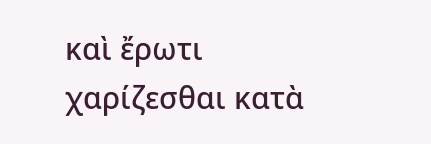καὶ ἔρωτι χαρίζεσθαι κατὰ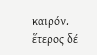καιρόν. ἕτερος δέ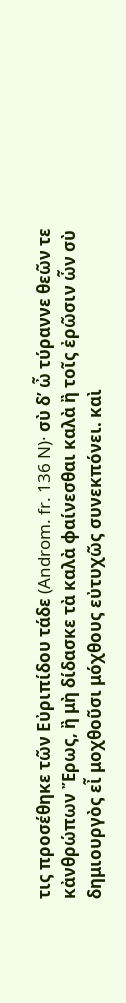τις προσέθηκε τῶν Εὐριπίδου τάδε (Androm. fr. 136 N)· σὺ δ’ ὦ τύραννε θεῶν τε κἀνθρώπων Ἔρως, ἢ μὴ δίδασκε τὰ καλὰ φαίνεσθαι καλὰ ἢ τοῖς ἐρῶσιν ὧν σὺ δημιουργὸς εἶ μοχθοῦσι μόχθους εὐτυχῶς συνεκπόνει. καὶ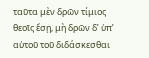ταῦτα μὲν δρῶν τίμιος θεοῖς ἔσῃ, μὴ δρῶν δ’ ὑπ’ αὐτοῦ τοῦ διδάσκεσθαι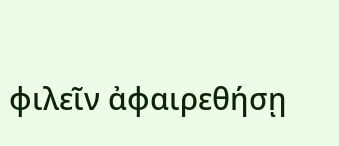φιλεῖν ἀφαιρεθήσῃ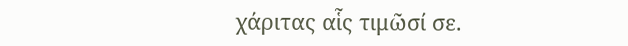χάριτας αἷς τιμῶσί σε.